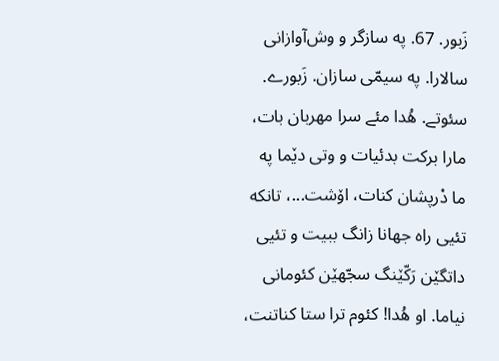زَبور. 67. په سازگر و وش‌آوازانی سالارا. په سیمّی سازان. زَبورے. سئوتے. هُدا مئے سرا مهربان بات، مارا برکت بدئیات و وتی دێما په ما دْرپشان کنات، اۆشت...، تانکه تئیی راه جهانا زانگ ببیت و تئیی داتگێن رَکّێنگ سجّهێن کئومانی نیاما. او هُدا! کئوم ترا ستا کناتنت،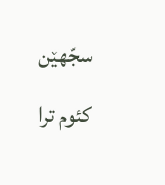سجّهێن کئوم ترا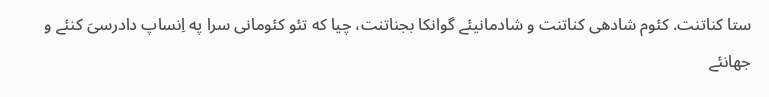ستا کناتنت. کئوم شادهی کناتنت و شادمانیئے گوانکا بجناتنت، چیا که تئو کئومانی سرا په اِنساپ دادرسیَ کنئے و جهانئے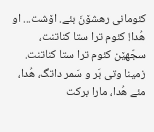کئومانی رهشۆنَ بئے. اۆشت... او هُدا! کئوم ترا ستا کناتنت، سجّهێن کئوم ترا ستا کناتنت. زمینا وتی بَر و سَمر داتگ، هُدا، مئے هُدا، مارا برکت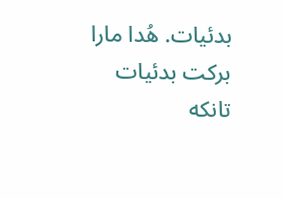بدئیات. هُدا مارا برکت بدئیات تانکه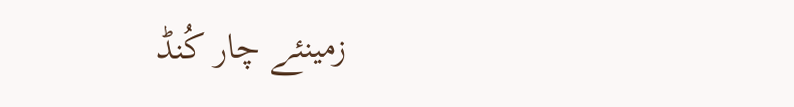زمینئے چار کُنڈ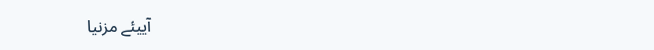آییئے مزنیا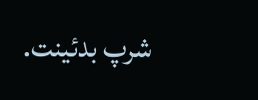شرپ بدئینت.